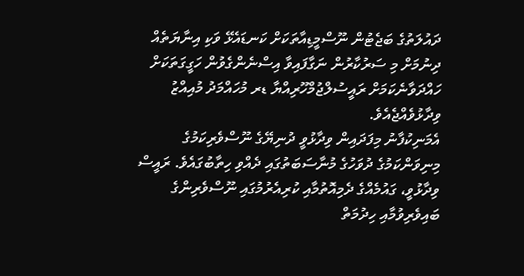ދައުލަތުގެ ބަޖެޓުން ނޫސްމީޑިއާތަކަށް ކަނޑައެޅޭ ވަކި އިނާޔަތެއް ދިނުމަށް މި ސަރުކާރުން ނަގާފައިވާ އިސްނެންގެވުން ހަގީގަތަކަށް ހައްދަވާނެކަމަށް ރައީސުލްޖުމްހޫރިއްޔާ ޑރ މުހައްމަދު މުއިއްޒު ވިދާޅުވެއްޖެއެވެ.
އެމަނިކުފާނު މިފަދައިން ވިދާޅުވީ ދުނިޔޭގެ ނޫސްވެރިކަމުގެ މިނިވަންކަމުގެ ދުވަހުގެ މުނާސަބަތުގައި ދެއްވި ހިތާބުގައެވެ. ރައީސް ވިދާޅުވީ، ގައުމެއްގެ ދެމިއޮތުމާއި ކުރިއެރުމުގައި ނޫސްވެރިންގެ ބައިވެރިވުމާއި ހިދުމަތް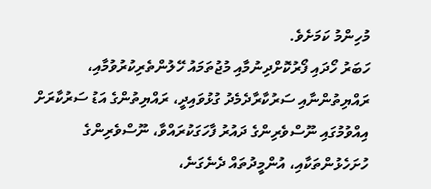މުހިންމު ކަމަށެވެ.
ހަބަރު ހޯދައި ފޯރުކޮށްދިނުމާއި މުޖުތަމައު ހޭލުންތެރިކުރުވުމާއި، ރައްޔިތުންނާއި ސަރުކާރާދެމެދު ގުޅުވައިދީ، ރައްޔިތުންގެ އަޑު ސަރުކާރަށް އިއްވުމުގައި ނޫސްވެރިންގެ ދައުރު ފާހަގަކުރައްވާ، ނޫސްވެރިންގެ ހުށަހެޅުންތަކާއި، އުންމީދުތައް ދެނެގަނެ،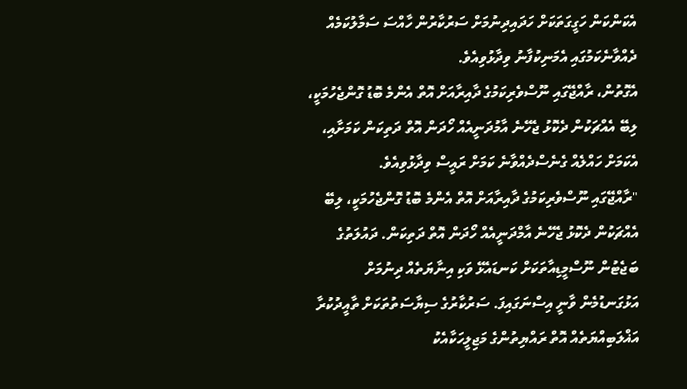އެކަންކަން ހަގީގަތަކަށް ހަދައިދިނުމަށް ސަރުކާރުން ހާއްސަ ސަމާލުކަމެއް ދެއްވާނެކަމުގައި އެމަނިކުފާނު ވިދާޅުވިއެވެ.
އެގޮތުން، ރާއްޖޭގައި ނޫސްވެރިކަމުގެ ދާއިރާއަށް އޮތް އެންމެ ބޮޑު ގޮންޖެހުމަކީ، ލިބޭ އެއްޗަކުން ދެކޮޅު ޖެހޭނެ އާމުދަނީއެއް ހޯދަން އޮތް ދަތިކަން ކަމަށާއި، އެކަމަށް ހައްލެއް ގެނެސްދެއްވާނެ ކަމަށް ރައީސް ވިދާޅުވިއެވެ.
"ރާއްޖޭގައި ނޫސްވެރިކަމުގެ ދާއިރާއަށް އޮތް އެންމެ ބޮޑު ގޮންޖެހުމަކީ، ލިބޭ އެއްޗަކުން ދެކޮޅު ޖެހޭނެ އާމްދަނީއެއް ހޯދަން އޮތް ދަތިކަން. ދައުލަތުގެ ބަޖެޓުން ނޫސްމީޑިއާތަކަށް ކަނޑައެޅޭ ވަކި އިނާޔަތެއް ދިނުމަށް އަޅުގަނޑުމެން ވާނީ އިސްނަގައިފަ. ސަރުކާރުގެ ސިޔާސަތުތަކަށް ތާއީދުކުރާ އަޣްލަބިއްޔަތެއް އޮތް ރައްޔިތުންގެ މަޖިލީހަކާއެކު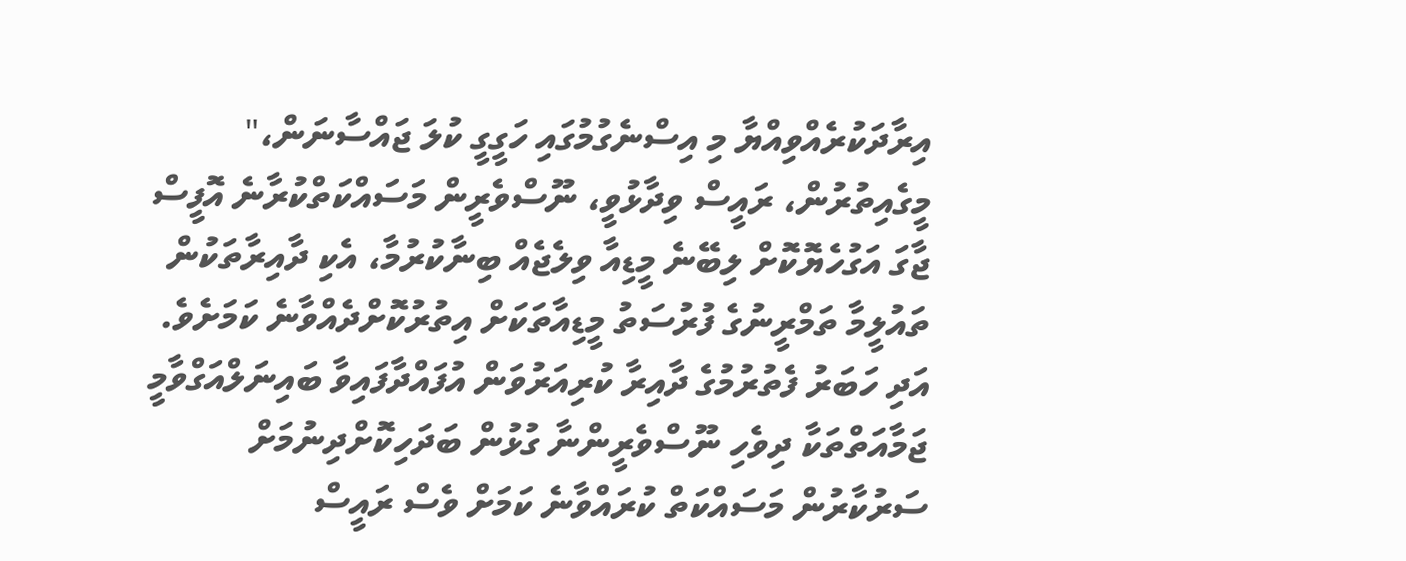އިރާދަކުރެއްވިއްޔާ މި އިސްނެގުމުގައި ހަގީގީ ކުލަ ޖައްސާނަން،"
މީގެއިތުރުން، ރައީސް ވިދާޅުވީ، ނޫސްވެރީން މަސައްކަތްކުރާނެ އޮފީސް ޖާގަ އަގުހެޔޮކޮށް ލިބޭނެ މީޑިއާ ވިލެޖެއް ބިނާކުރުމާ، އެކި ދާއިރާތަކުން ތައުލީމާ ތަމްރީނުގެ ފުރުސަތު މީޑިއާތަކަށް އިތުރުކޮށްދެއްވާނެ ކަމަށެވެ. އަދި ހަބަރު ފެތުރުމުގެ ދާއިރާ ކުރިއަރުވަން އުފައްދާފައިވާ ބައިނަލްއަގްވާމީ ޖަމާއަތްތަކާ ދިވެހި ނޫސްވެރީންނާ ގުޅުން ބަދަހިކޮށްދިނުމަށް ސަރުކާރުން މަސައްކަތް ކުރައްވާނެ ކަމަށް ވެސް ރައީސް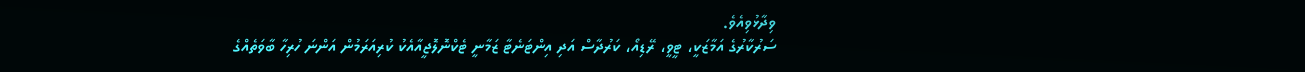ވިދާޅުވިއެވެ.
ސަރުކާރުގެ އަމާޒަކީ، ޓީވީ، ރޭޑިއޯ، ކަރުދާސް އަދި އިންޓަނެޓާ ޒަމާނީ ޓެކްނޮލޮޖީއާއެކު ކުރިއަރަމުން އަންނަ ހުރިހާ ބާވަތެއްގެ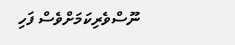ނޫސްވެރިކަމަށްވެސް ފަހި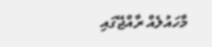މާހައުލެއް ރާއްޖޭގައި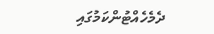ދެމެހެއްޓުންކަމުގައި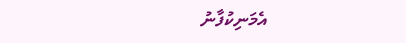އެމަނިކުފާނު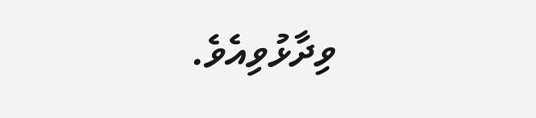ވިދާޅުވިއެވެ.